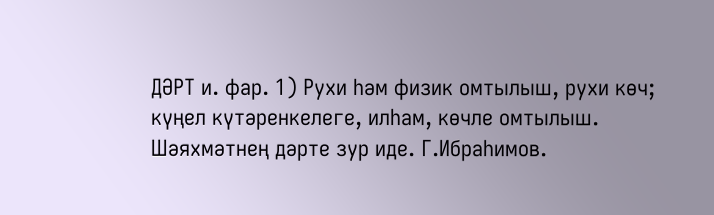ДӘРТ и. фар. 1) Рухи һәм физик омтылыш, рухи көч; күңел күтәренкелеге, илһам, көчле омтылыш. Шәяхмәтнең дәрте зур иде. Г.Ибраһимов.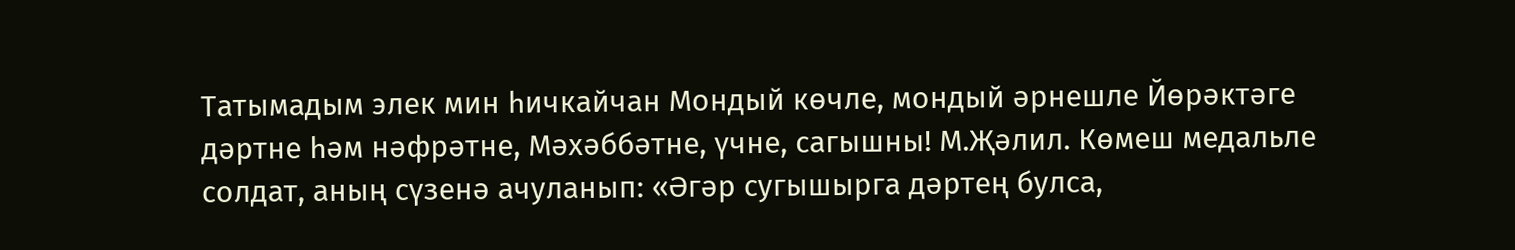Татымадым элек мин һичкайчан Мондый көчле, мондый әрнешле Йөрәктәге дәртне һәм нәфрәтне, Мәхәббәтне, үчне, сагышны! М.Җәлил. Көмеш медальле солдат, аның сүзенә ачуланып: «Әгәр сугышырга дәртең булса,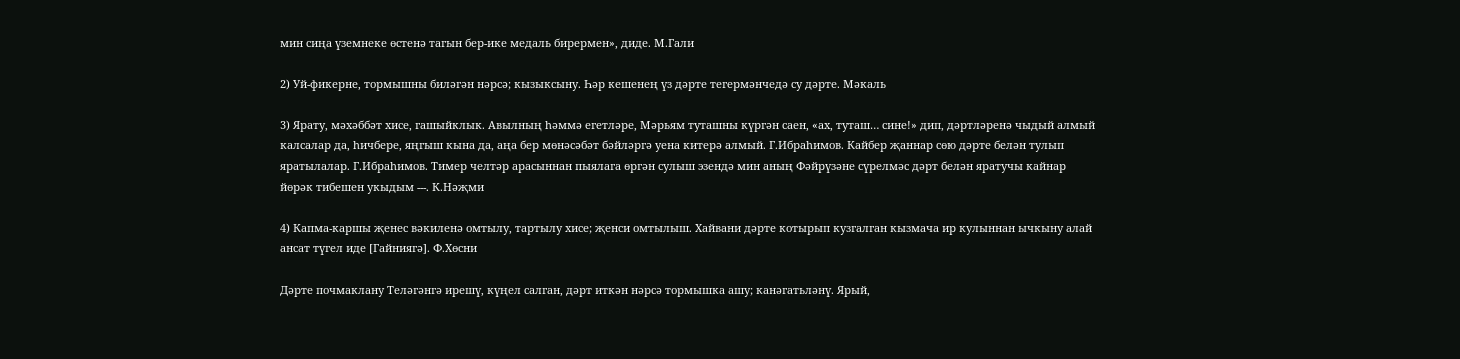мин сиңа үземнеке өстенә тагын бер-ике медаль бирермен», диде. М.Гали

2) Уй-фикерне, тормышны биләгән нәрсә; кызыксыну. Һәр кешенең үз дәрте тегермәнчедә су дәрте. Мәкаль

3) Ярату, мәхәббәт хисе, гашыйклык. Авылның һәммә егетләре, Мәрьям туташны күргән саен, «ах, туташ… сине!» дип, дәртләренә чыдый алмый калсалар да, һичбере, яңгыш кына да, аңа бер мөнәсәбәт бәйләргә уена китерә алмый. Г.Ибраһимов. Кайбер җаннар сөю дәрте белән тулып яратылалар. Г.Ибраһимов. Тимер челтәр арасыннан пыялага өргән сулыш эзендә мин аның Фәйрүзәне сүрелмәс дәрт белән яратучы кайнар йөрәк тибешен укыдым ---. К.Нәҗми

4) Капма-каршы җенес вәкиленә омтылу, тартылу хисе; җенси омтылыш. Хайвани дәрте котырып кузгалган кызмача ир кулыннан ычкыну алай ансат түгел иде [Гайниягә]. Ф.Хөсни

Дәрте почмаклану Теләгәнгә ирешү, күңел салган, дәрт иткән нәрсә тормышка ашу; канәгатьләнү. Ярый,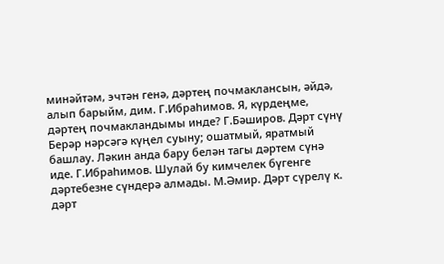минәйтәм, эчтән генә, дәртең почмаклансын, әйдә, алып барыйм, дим. Г.Ибраһимов. Я, күрдеңме, дәртең почмакландымы инде? Г.Бәширов. Дәрт сүнү Берәр нәрсәгә күңел суыну; ошатмый, яратмый башлау. Ләкин анда бару белән тагы дәртем сүнә иде. Г.Ибраһимов. Шулай бу кимчелек бүгенге дәртебезне сүндерә алмады. М.Әмир. Дәрт сүрелү к. дәрт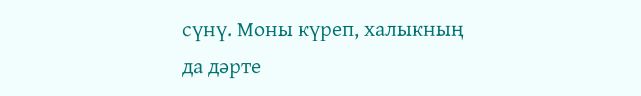сүнү. Моны күреп, халыкның да дәрте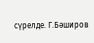сүрелде. Г.Бәширов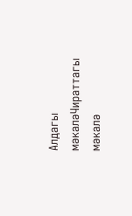Алдагы мәкаләЧираттагы мәкалә